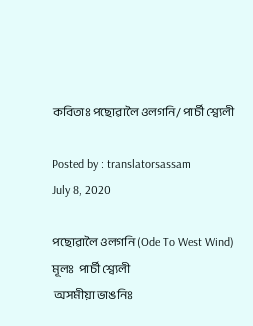কবিতাঃ পছোৱালৈ ওলগনি/ পাৰ্চী শ্ব্যেলী

Posted by : translatorsassam
July 8, 2020

পছোৱালৈ ওলগনি (Ode To West Wind)
মূলঃ  পাৰ্চী শ্ব্যেলী
 অসমীয়া ভাঙনিঃ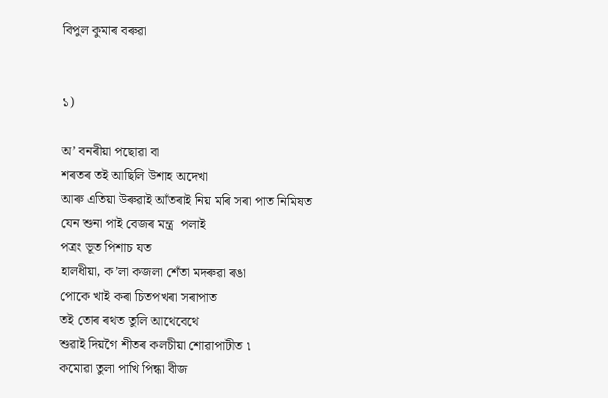বিপুল কুমাৰ বৰুৱা


১)

অ’ বনৰীয়া পছোৱা বা
শৰতৰ তই আছিলি উশাহ অদেখা
আৰু এতিয়া উৰুৱাই আঁতৰাই নিয় মৰি সৰা পাত নিমিষত
যেন শুনা পাই বেজৰ মন্ত্ৰ  পলাই
পত্ৰং ভূত পিশাচ যত
হালধীয়া, ক’লা কজলা শেঁতা মদৰুৱা ৰঙা
পোকে খাই কৰা চিতপখৰা সৰাপাত
তই তোৰ ৰথত তুলি আথেবেথে
শুৱাই দিয়গৈ শীতৰ কলচীয়া শোৱাপাটীত ৷
কমোৱা তুলা পাখি পিন্ধা বীজ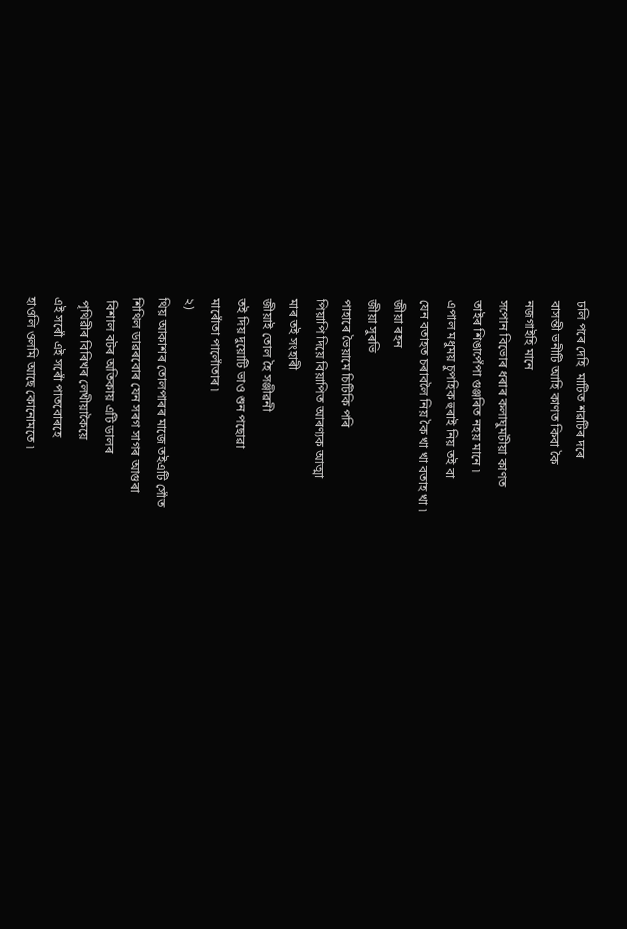ঢলি পৰে দেহি  মাটিত শৱটিৰ দৰে
বাসন্তী ভনীটি আহি কাণত কিবা কৈ
নজগাইহি মানে
সপোন বিভোৰ ধৰাৰ কলাঘুমটীয়া কাণত
তাইৰ শিঙাপেঁপা গুঞ্জৰিত নহয় মানে ৷
এপাল মধুময় চুপহিক হুৰাই নিয় তই বা
যেন বতাহত চৰাবলৈ নিয় কৈ খা খা বতাহ খা ৷
জীয়া ৰহন
জীয়া সুৰভি
পাহাৰে ভৈয়ামে চিটিকি পৰি
পিয়াপি দিয়ে বিয়াপিত আৰণ্যক আত্মা
মাৰ তই সংহাৰী
জীয়াই তোল হৈ সঞ্জীৱনী
তই দিয় দুয়োটি ভাও শুন পছোৱা
মাৰোঁতা পালোঁতাৰ ৷
২)
থিয় আকাশৰ তোলপাৰৰ মাজে তইএটি সোঁত
শিথিল ডাৱৰবোৰ যেন সৰগ সাগৰ আগুৰা
 বিশাল বটৰ অতিকায় এটি ডালৰ
 পৃথিৱীৰ বিৰিখৰ লেখীয়াকৈয়ে
এই সৰোঁ এই সৰোঁ পাতবোৰহে
হাওলি ওলমি আছে কোনোমতে ৷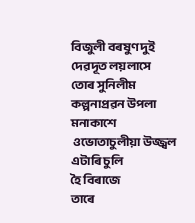বিজুলী বৰষুণ দুই দেৱদূত লয়লাসে
তোৰ সুনিলীম কল্পনাপ্ৰৱন উপলা মনাকাশে
 ওভোতাচুলীয়া উজ্জ্বল এটাৰি চুলি
হৈ বিৰাজে
তাৰে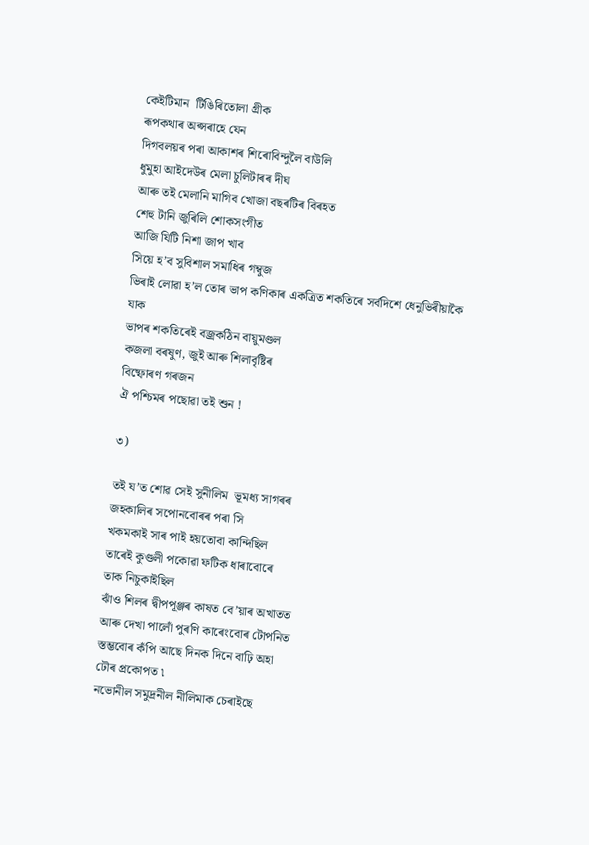কেইটিমান  টিঙিৰিতোলা গ্ৰীক
ৰূপকথাৰ অপ্সৰাহে যেন
দিগবলয়ৰ পৰা আকাশৰ শিৰোবিন্দুলৈ বাউলি
ধুমুহা আইদেউৰ মেলা চুলিটাৰৰ দীঘ
আৰু তই মেলানি মাগিব খোজা বছৰটিৰ বিৰহত
শেহু টানি জুৰিলি শোকসংগীত
আজি যিটি নিশা জাপ খাব
সিয়ে হ’ব সুবিশাল সমাধিৰ গম্বুজ
ভিৰাই লোৱা হ’ল তোৰ ভাপ কণিকাৰ একত্ৰিত শকতিৰে সৰ্বদিশে ধেনুভিৰীয়াকৈ যাক
ভাপৰ শকতিৰেই বজ্ৰকঠিন বায়ুমণ্ডল
কজলা বৰষুণ, জুই আৰু শিলাবৃষ্টিৰ
বিষ্ফোৰণ গৰজন
ঐ পশ্চিমৰ পছোৱা তই শুন !

৩)

তই য’ত শোৱ সেই সুনীলিম  ভূমধ্য সাগৰৰ
জহকালিৰ সপোনবোৰৰ পৰা সি
খকমকাই সাৰ পাই হয়তোবা কান্দিছিল
তাৰেই কুণ্ডলী পকোৱা ফটিক ধাৰাবোৰে
তাক নিচুকাইছিল
ঝাঁও শিলৰ দ্বীপপূঞ্জৰ কাষত বে’য়াৰ অখাতত
আৰু দেখা পালোঁ পুৰণি কাৰেংবোৰ টোপনিত
স্তম্ভবোৰ কঁপি আছে দিনক দিনে বাঢ়ি অহা
ঢৌৰ প্ৰকোপত ৷
নভোনীল সমুদ্ৰনীল নীলিমাক চেৰাইছে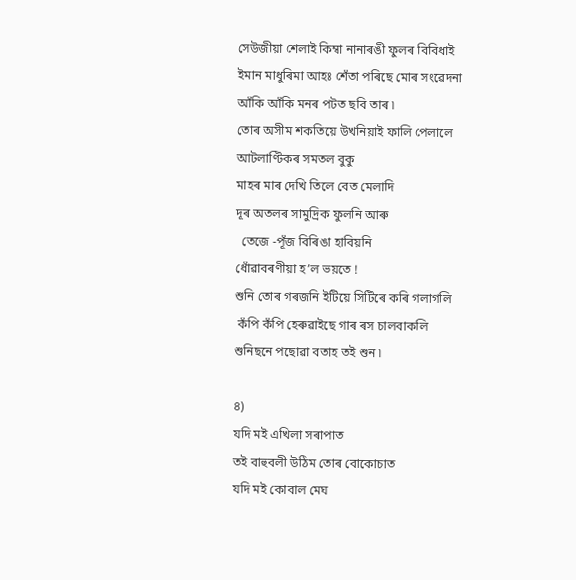সেউজীয়া শেলাই কিম্বা নানাৰঙী ফুলৰ বিবিধাই
ইমান মাধুৰিমা আহঃ শেঁতা পৰিছে মোৰ সংৱেদনা
আঁকি আঁকি মনৰ পটত ছবি তাৰ ৷
তোৰ অসীম শকতিয়ে উখনিয়াই ফালি পেলালে
আটলাণ্টিকৰ সমতল বুকু
মাহৰ মাৰ দেখি তিলে বেত মেলাদি
দূৰ অতলৰ সামুদ্ৰিক ফুলনি আৰু
  তেজে -পূঁজ বিৰিঙা হাবিয়নি
ধোঁৱাবৰণীয়া হ’ল ভয়তে !
শুনি তোৰ গৰজনি ইটিয়ে সিটিৰে কৰি গলাগলি
 কঁপি কঁপি হেৰুৱাইছে গাৰ ৰস চালবাকলি
শুনিছনে পছোৱা বতাহ তই শুন ৷

৪)
যদি মই এখিলা সৰাপাত
তই বাহুবলী উঠিম তোৰ বোকোচাত
যদি মই কোবাল মেঘ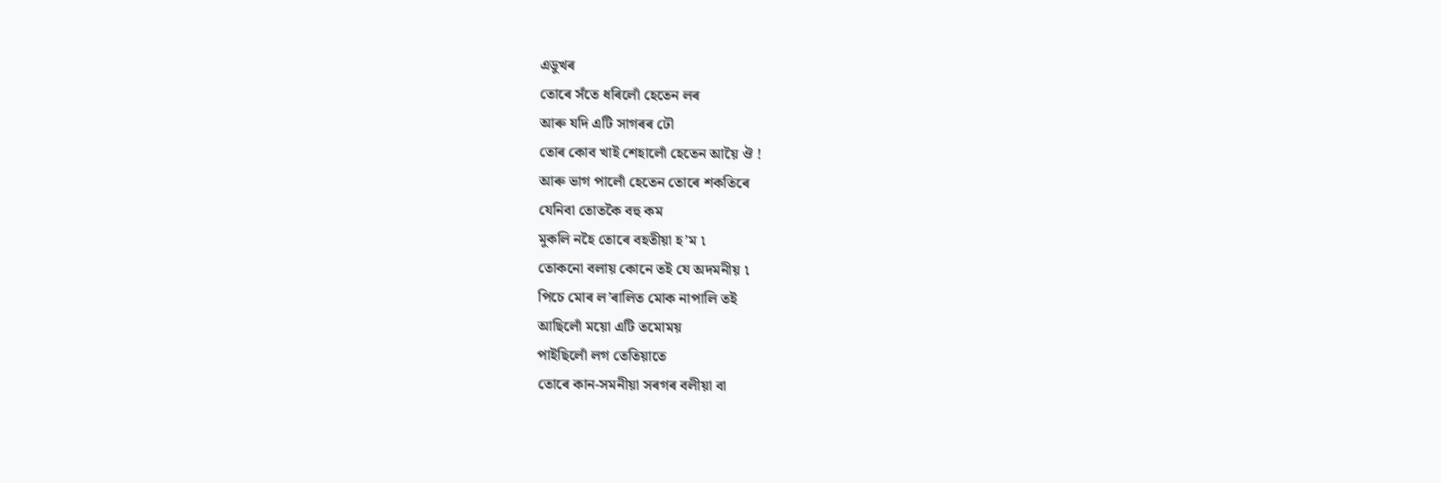এডুখৰ
তোৰে সঁতে ধৰিলোঁ হেতেন লৰ
আৰু যদি এটি সাগৰৰ ঢৌ
তোৰ কোব খাই শেহালোঁ হেতেন আয়ৈ ঔ !
আৰু ভাগ পালোঁ হেতেন তোৰে শকতিৰে
যেনিবা তোতকৈ বহু কম
মুকলি নহৈ তোৰে বহতীয়া হ’ম ৷
তোকনো বলায় কোনে তই যে অদমনীয় ৷
পিচে মোৰ ল’ৰালিত মোক নাপালি তই
আছিলোঁ ময়ো এটি তমোময়
পাইছিলোঁ লগ তেতিয়াতে
তোৰে কান-সমনীয়া সৰগৰ বলীয়া বা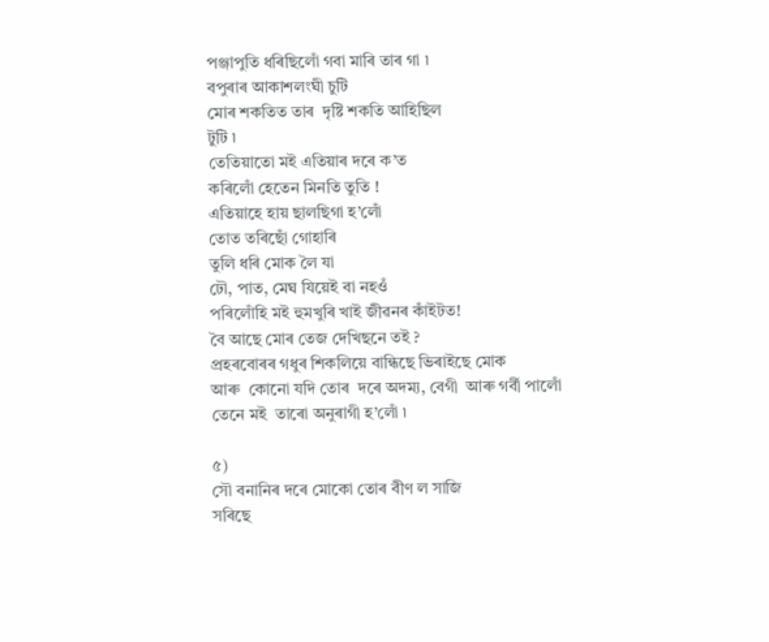পঞ্জাপুতি ধৰিছিলোঁ গবা মাৰি তাৰ গা ৷
বপুৰাৰ আকাশলংঘী চুটি
মোৰ শকতিত তাৰ  দৃষ্টি শকতি আহিছিল
টুটি ৷
তেতিয়াতো মই এতিয়াৰ দৰে ক’ত
কৰিলোঁ হেতেন মিনতি তুতি !
এতিয়াহে হায় ছালছিগা হ’লোঁ
তোত তৰিছোঁ গোহাৰি
তুলি ধৰি মোক লৈ যা
ঢৌ, পাত, মেঘ যিয়েই বা নহওঁ
পৰিলোঁহি মই হুমখুৰি খাই জীৱনৰ কাঁইটত!
বৈ আছে মোৰ তেজ দেখিছনে তই ?
প্ৰহৰবোৰৰ গধুৰ শিকলিয়ে বান্ধিছে ভিৰাইছে মোক
আৰু  কোনো যদি তোৰ  দৰে অদম্য, বেগী  আৰু গৰ্বী পালোঁ
তেনে মই  তাৰো অনুৰাগী হ’লোঁ ৷

৫)
সৌ বনানিৰ দৰে মোকো তোৰ বীণ ল সাজি
সৰিছে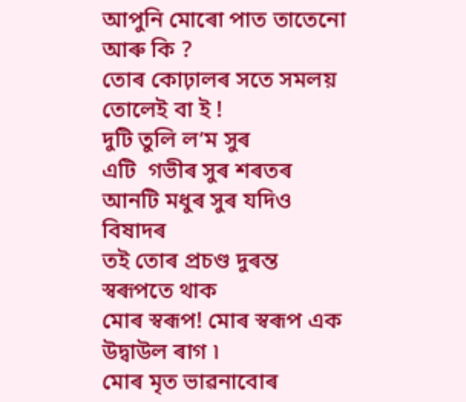আপুনি মোৰো পাত তাতেনো আৰু কি ?
তোৰ কোঢ়ালৰ সতে সমলয় তোলেই বা ই !
দুটি তুলি ল’ম সুৰ
এটি  গভীৰ সুৰ শৰতৰ
আনটি মধুৰ সুৰ যদিও বিষাদৰ
তই তোৰ প্ৰচণ্ড দুৰন্ত স্বৰূপতে থাক
মোৰ স্বৰূপ! মোৰ স্বৰূপ এক উদ্বাউল ৰাগ ৷
মোৰ মৃত ভাৱনাবোৰ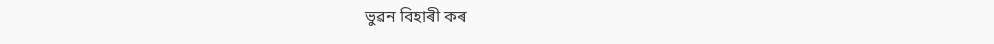ভুৱন বিহাৰী কৰ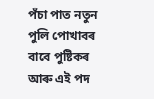পঁচা পাত নতুন পুলি পোখাবৰ বাবে পুষ্টিকৰ
আৰু এই পদ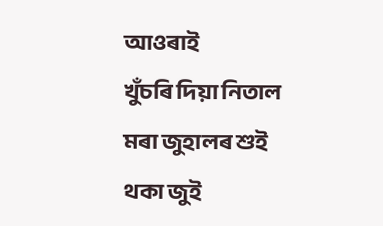আওৰাই
খুঁচৰি দিয়া নিতাল মৰা জুহালৰ শুই থকা জুই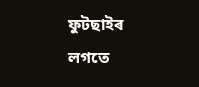ফুটছাইৰ লগতে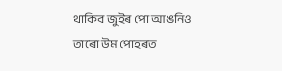থাকিব জুইৰ পো আঙনিও
তাৰো উম পোহৰত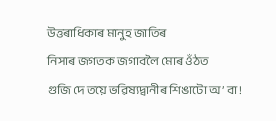উত্তৰাধিকাৰ মানুহ জাতিৰ
নিসাৰ জগতক জগাবলৈ মোৰ ওঁঠত
গুজি দে তয়ে ভৱিষ্যদ্বানীৰ শিঙাটো অ’ বা !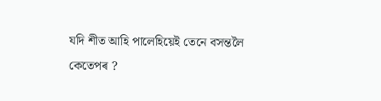যদি শীত আহি পালেহিয়েই তেনে বসন্তলৈ
কেতেপৰ ?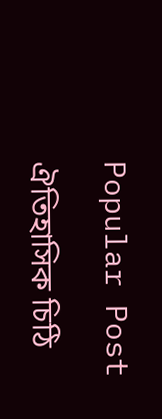Popular Post

ঐতিহাসিক চিঠি